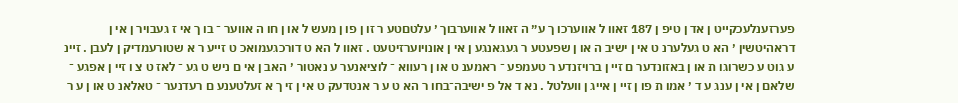פערזענלעכקײט ן אד ן טיפ ן 187 זאװ ל אװערכו ך ע״ ה זאװ ל אװערבוך ׳ עלטםטע ר זו ן פו ן מעש ל או ן חו ה אװער ־ בו ך אי ז געבויר ן אי ן דראהיטשין ׳ הא ט געלערנ ט אי ן ישיב ה או ן שפעטע ר געגאנגע ן אי ן אונױוערזיטעט . זאװ ל הא ט דורכגעמואכ ט זײע ר א שטורעמדיק ן לעבן . זײנ ע גוט ע כשרוגו ת או ן באזונדער ם זײ ן ברויזנדע ר טעמפע ־ ראמענ ט או ן רעװא ־ לוציאנער ע נאטור ׳ האב ן אי ם ניש ט גע ־ לאז ט צ ו זײ ן אפגע ־ שלאם ן אי ן ענג ע ד ׳ אמו ת פו ן זײ ן אײג ן װעלטל . נא ד אל פ ישיבה־בחו ר הא ט ע ר אנטדעק ט אי ן זי ך א זעלטענע ם רעדנער ־ טאלאנ ט או ן ע ר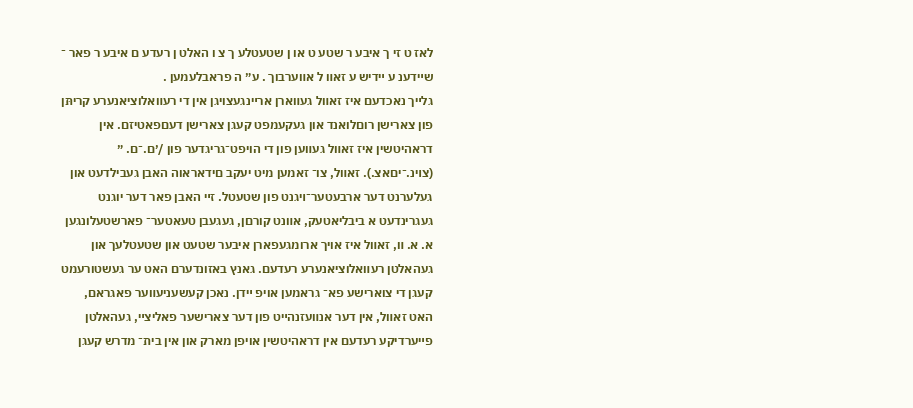לאז ט זי ך איבע ר שטע ט או ן שטעטלע ך צ ו האלט ן רעדע ם איבע ר פאר ־ שײדענ ע ײדיש ע זאװ ל אװערבוך . ע״ ה פראבלעמען .
גלײך נאכדעם איז זאװל געװארן ארײנגעצויגן אין די רעװאלוציאנערע קריתּן פון צארישן רוםלואנד און געקעמפט קעגן צארישן דעםפאטיזם. אין דראהיטשין איז זאװל געװען פון די הויפט־גריגדער פון /׳ם.־ם. ״ (צױנ.־יםאצ.). זאװל, צו־ זאמען מיט יעקב םידאראוה האבן געבילדעט און געלערנט דער ארבעטער־ױגנט פון שטעטל. זײ האבן פאר דער יוגנט געגרינדעט א ביבליאטעק, אװנט קורםן, געגעבן טעאטער־ פארשטעלונגען א. א. װ, זאװל איז אויך ארומגעפארן איבער שטעט און שטעטלעך און געהאלטן רעװאלוציאנערע רעדעם. גאנץ באזונדערם האט ער געשטורעמט קעגן די צוארישע פא־ גראמען אויפ ײדן. נאכן קעשעניעװער פאגראם, האט זאװל, אין דער אנװעזנהײט פון דער צארישער פאליצײ, געהאלטן פײערדיקע רעדעם אין דראהיטשין אויפן מארק און אין בית־ מדרש קעגן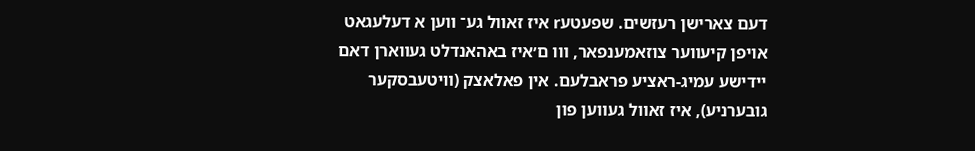דעם צארישן רעזשים. שפעטעr איז זאװל גע־ װען א דעלעגאט אויפן קיעװער צוזאמענפאר, װו ם׳איז באהאנדלט געװארן דאם יידישע עמיג-ראציע פראבלעם. אין פאלאצק (װיטעבסקער גובערניע), איז זאװל געװען פון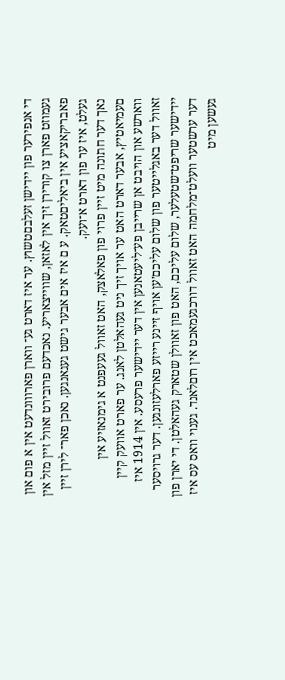די אנפירער פון יידישן זעלבםטשוץ. ער איז דארט גע־ װארן פארװונדעט אין א פום און געמוזט פארן צו קורירן זיך אין לאזאן, שװײצאריע. נאכדעם פרובירט זאװל זײן מזל אין פאבריקאציע אין ביאליםטאק. ע ם איז אים אבער גישט געגאנגען. נאכן פאר־ לירן זײן געלט, איז ער פון דארט א־ועק.
נאך דער חתונה מיט זײן פרוי פון פאלאצק, האט זאװל געעפנט א גימנאזיע אין םעמיאטיץ, אבער דארט האט ער אויך זיך ניט געהאלטן לאנג. ער פארט אוועק קיין װארשע און הויבט אן שרײבן פע־ליעטאנען אין דער ײדישער פרעסע. אין 1914 איז זאװל דער באגלײטער פון שלום עליכם׳ען אויף זײנע רײזע פארלעזונגען. דער גרויסער ײדישער שריפט־שטעלער, שלום עליכם, האט פון זאװלן שטארק געהאלטן. די יארן פון דער ערשטער װעלט־מלחמה האט זאװל דורכגעמאכט אין רוםלאנד. גענוי װאס עס איז געשען מיט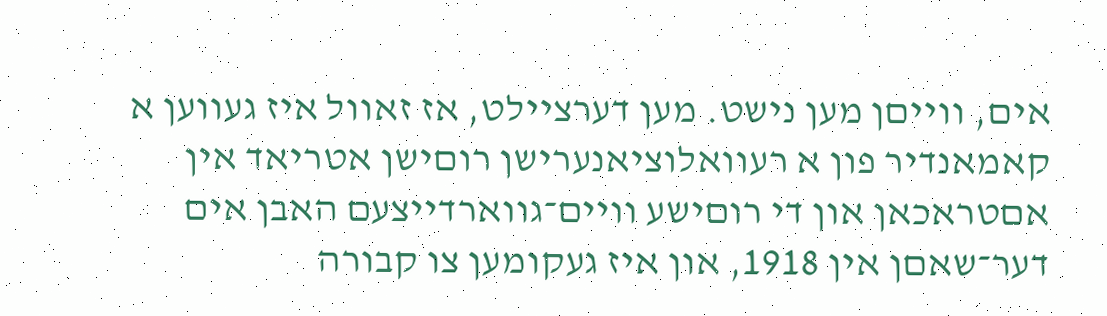אים, װײםן מען נישט. מען דערצײלט, אז זאװל איז געװען א קאמאנדיר פון א רעװאלוציאנערישן רוםישן אטריאד אין אםטראכאן און די רוםישע װײם־גװארדײצעם האבן אים דער־שאםן אין 1918, און איז געקומען צו קבורה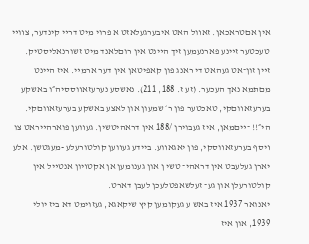אין אםטראכאן. זאװל האט איבערגעלאזט א פרוי מיט דרײ קינדער, צװײ טעכטער זײנע פארנעמען זיך הײנט אין רוםלאנד מיט זשורנאליסטיק. זײן זון־אט געהאט די ראנג פון קאפיטאן אין דער ארמײ. איז הײנט מםתמא נאך העכער. (זע ז. 188, 211). נאשסע נערעזאװססיה״ו באשקע בערעזאװםקי, טאכטער פון ר׳ שמעון און לאצע באשקע בערעזאװםקי. הי״!! ־ײםמאן, איז געבוירן /188 אין דראהיטשין. געװען פוארהײראט צו ױסף בערעזאװסקי, פון יאגאװע. ביידע געװען קולטורעלע -מעגטשן. אלע יארן געלעבט אין דראהי־ טשי ן און גענומען אן אקטױון אנטײל אין קולטורעלן און גע־ זעלשאפטלעכן לעבן דארט.
יאנואר 1937 איז באש ע געקומען קיץ שיקאגא, געזוימט דא ביז יולי 1939, און איז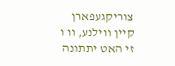צוריקגעפארן קיין װילנע, װ ו זי האט יתתונה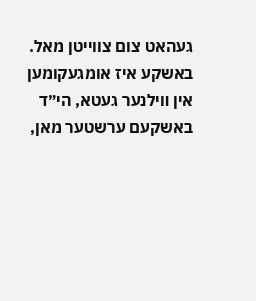געהאט צום צווייטן מאל. באשקע איז אומגעקומען אין װילנער געטא, הי״ד באשקעם ערשטער מאן,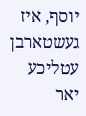יוסף, איז געשטארבן עטליכע יאר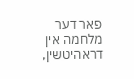פאר דער מלחמה אין דראהיטשין,